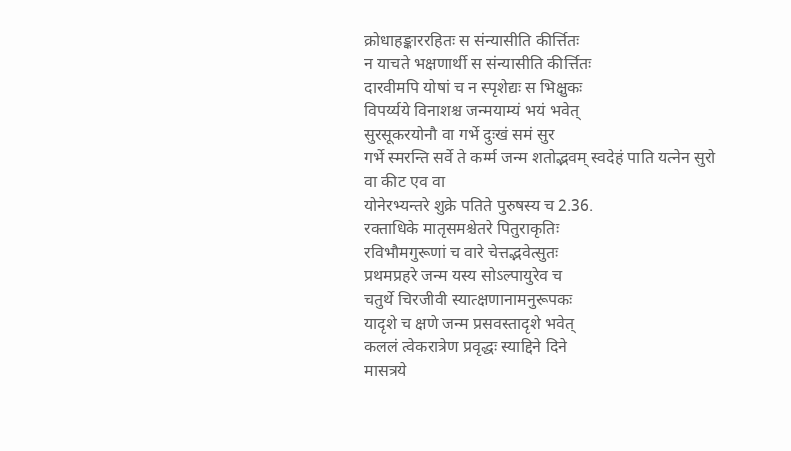क्रोधाहङ्काररहितः स संन्यासीति कीर्त्तितः
न याचते भक्षणार्थी स संन्यासीति कीर्त्तितः
दारवीमपि योषां च न स्पृशेद्यः स भिक्षुकः
विपर्य्यये विनाशश्च जन्मयाम्यं भयं भवेत्
सुरसूकरयोनौ वा गर्भे दुःखं समं सुर
गर्भे स्मरन्ति सर्वे ते कर्म्म जन्म शतोद्भवम् स्वदेहं पाति यत्नेन सुरो वा कीट एव वा
योनेरभ्यन्तरे शुक्रे पतिते पुरुषस्य च 2.36.
रक्ताधिके मातृसमश्चेतरे पितुराकृतिः
रविभौमगुरूणां च वारे चेत्तद्भवेत्सुतः
प्रथमप्रहरे जन्म यस्य सोऽल्पायुरेव च
चतुर्थे चिरजीवी स्यात्क्षणानामनुरूपकः
यादृशे च क्षणे जन्म प्रसवस्तादृशे भवेत्
कललं त्वेकरात्रेण प्रवृद्धः स्याद्दिने दिने
मासत्रये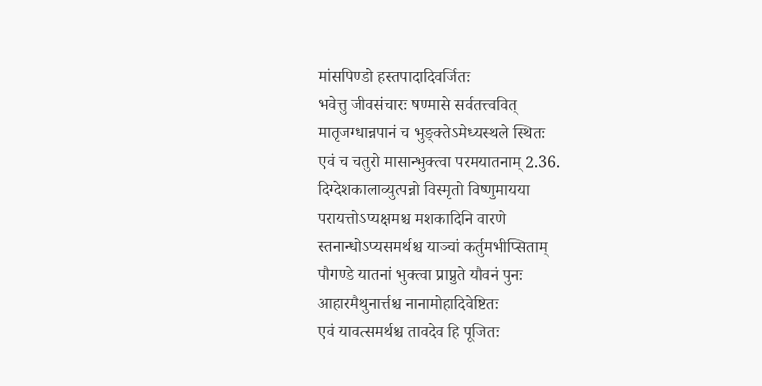मांसपिण्डो हस्तपादादिवर्जितः
भवेत्तु जीवसंचारः षण्मासे सर्वतत्त्ववित्
मातृजग्धान्नपानं च भुङ्क्तेऽमेध्यस्थले स्थितः
एवं च चतुरो मासान्भुक्त्वा परमयातनाम् 2.36.
दिग्देशकालाव्युत्पन्नो विस्मृतो विष्णुमायया
परायत्तोऽप्यक्षमश्च मशकादिनि वारणे
स्तनान्धोऽप्यसमर्थश्च याञ्चां कर्तुमभीप्सिताम्
पौगण्डे यातनां भुक्त्वा प्राप्नुते यौवनं पुनः
आहारमैथुनार्त्तश्च नानामोहादिवेष्टितः
एवं यावत्समर्थश्च तावदेव हि पूजितः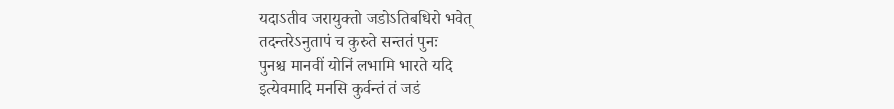यदाऽतीव जरायुक्तो जडोऽतिबधिरो भवेत्
तदन्तरेऽनुतापं च कुरुते सन्ततं पुनः
पुनश्च मानवीं योनिं लभामि भारते यदि
इत्येवमादि मनसि कुर्वन्तं तं जडं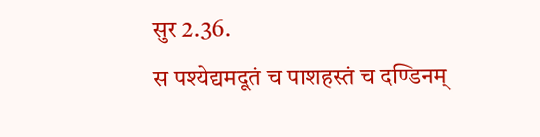सुर 2.36.
स पश्येद्यमदूतं च पाशहस्तं च दण्डिनम्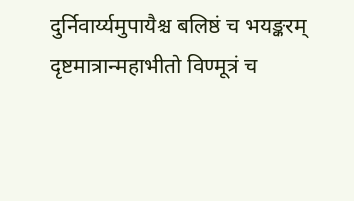दुर्निवार्य्यमुपायैश्च बलिष्ठं च भयङ्करम्
दृष्टमात्रान्महाभीतो विण्मूत्रं च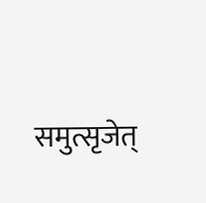समुत्सृजेत्